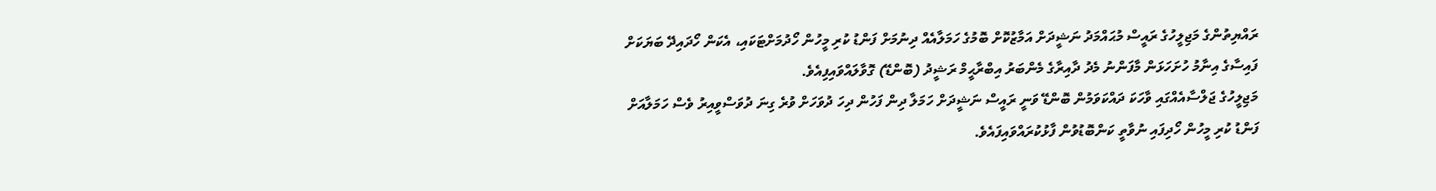ރައްޔިތުންގެ މަޖިލީހުގެ ރައީސް މުޙައްމަދު ނަޝީދަށް އަމާޒުކޮށް ބޮމުގެ ހަމަލާއެއް ދިނުމަށް ފަންޑު ކުރި މީހުން ހޯދުމަށްޓަކައި، އެކަން ހޯދައިދޭ ބަޔަކަށް ފައިސާގެ އިނާމު ހުށަހަޅަން މާފަންނު މެދު ދާއިރާގެ މެންބަރު އިބްރާޙީމް ރަޝީދު (ބޮންޑޭ) ގޮވާލައްވައިފިއެވެ.
މަޖިލީހުގެ ޖަލްސާއެއްގައި ވާހަކަ ދައްކަވަމުން ބޮންޑޭ ވަނީ ރައީސް ނަޝީދަށް ހަމަލާ ދިން ފަހުން ދިހަ ދުވަހަށް ވުރެ ގިނަ ދުވަސްވީއިރު ވެސް ހަމަލާއަށް ފަންޑު ކުރި މީހުން ހޯދިފައި ނުވާތީ ކަންބޮޑުވުން ފާޅުކުރައްވައިފައެވެ.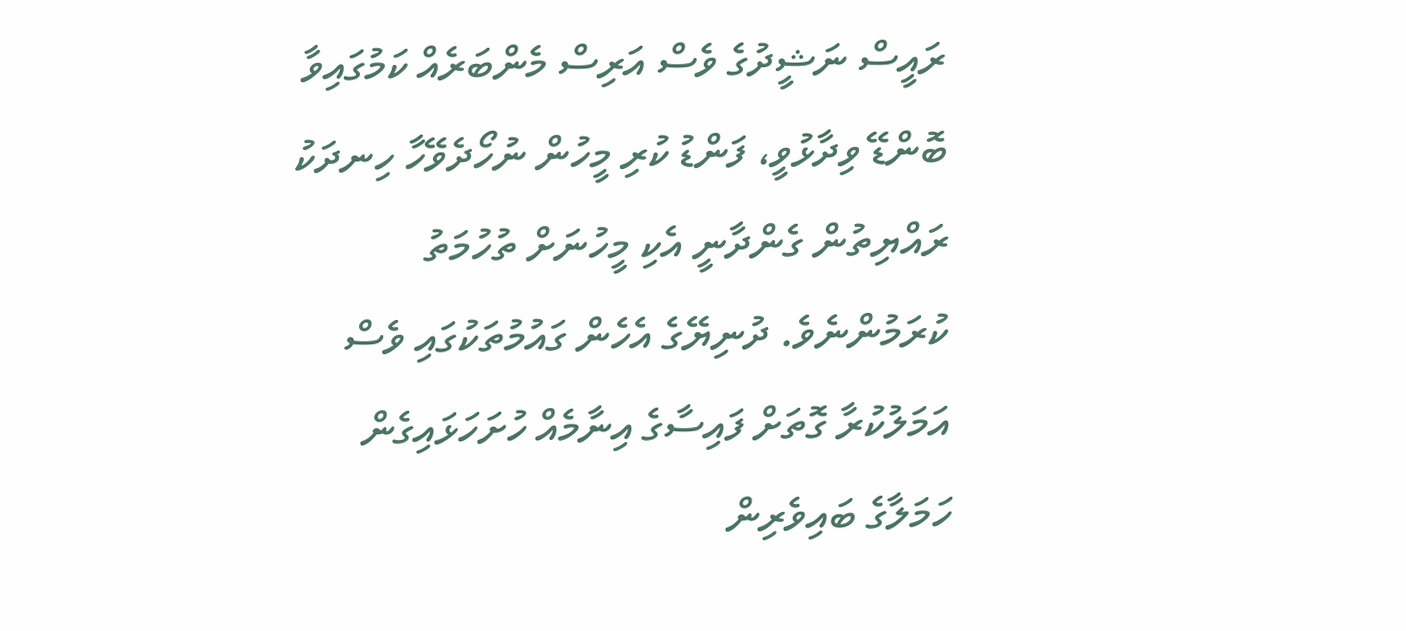ރައީސް ނަޝީދުގެ ވެސް އަރިސް މެންބަރެއް ކަމުގައިވާ ބޮންޑޭ ވިދާޅުވީ، ފަންޑު ކުރި މީހުން ނުހޯދެވޭހާ ހިނދަކު ރައްޔިތުން ގެންދާނީ އެކި މީހުނަށް ތުހުމަތު ކުރަމުންނެވެ. ދުނިޔޭގެ އެހެން ގައުމުތަކުގައި ވެސް އަމަލުކުރާ ގޮތަށް ފައިސާގެ އިނާމެއް ހުށަހަޅައިގެން ހަމަލާގެ ބައިވެރިން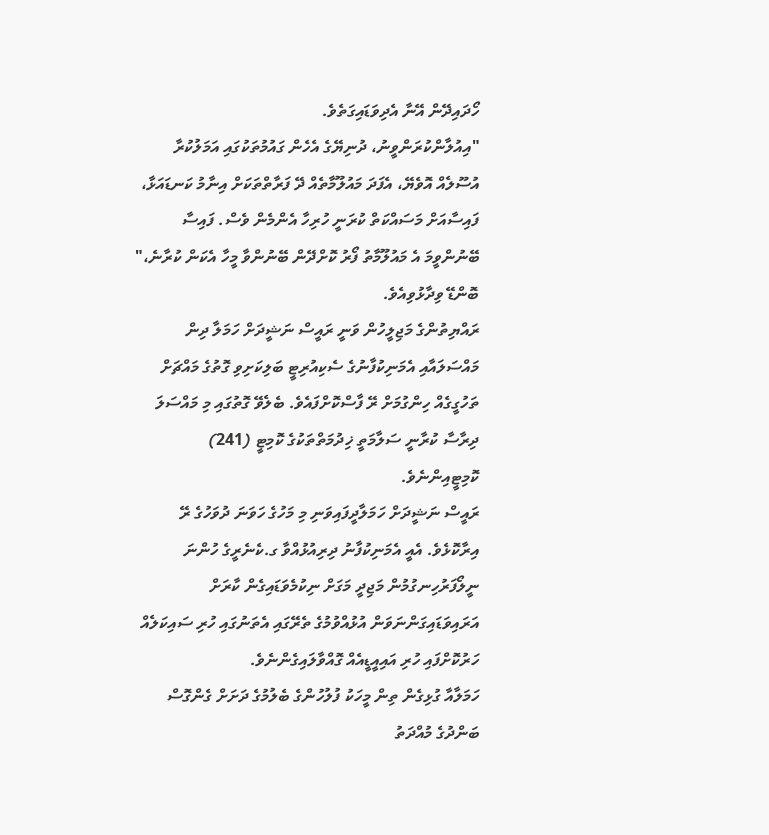ހޯދައިދޭން އޭނާ އެދިވަޑައިގަތެވެ.
"އިއުލާންކުރަންވީނު، ދުނިޔޭގެ އެހެން ގައުމުތަކުގައި އަމަލުކުރާ އުސޫލެއް އޮވެޔޭ، އެފަދަ މައުލޫމާތެއް ދޭ ފަރާތްތަކަށް އިނާމު ކަނޑައަޅާ، ފައިސާއަށް މަސައްކަތް ކުރަނީ ހުރިހާ އެންމެން ވެސް. ފައިސާ ބޭނުންވީމަ އެ މައުލޫމާތު ފޯރު ކޮށްދޭން ބޭނުންވާ މީހާ އެކަން ކުރާނެ،" ބޮންޑޭ ވިދާޅުވިއެވެ.
ރައްޔިތުންގެ މަޖިލީހުން ވަނީ ރައީސް ނަޝީދަށް ހަމަލާ ދިން މައްސަލައާއި އެމަނިކުފާނުގެ ސެކިއުރިޓީ ބަލިކަށިވި ގޮތުގެ މައްޗަށް ތަހުގީގެއް ހިންގުމަށް ރޭ ފާސްކޮށްފައެވެ. ބެލެވޭ ގޮތުގައި މި މައްސަލަ ދިރާސާ ކުރާނީ ސަލާމަތީ ޚިދުމަތްތަކުގެ ކޮމިޓީ (241) ކޮމިޓީއިންނެވެ.
ރައީސް ނަޝީދަށް ހަމަލާދީފައިވަނި މި މަހުގެ ހަވަނަ ދުވަހުގެ ރޭ އިރާކޮޅެވެ. އެއީ އެމަނިކުފާނު ދިރިއުޅުއްވާ ގ.ކެނެރީގެ ހުންނަ ނީލޯފަރުހިނގުމުން މަޖިދީ މަގަށް ނިކުމެވަޑައިގެން ކާރަށް އަރައިވަޑައިގަންނަވަން އުޅުއްވުމުގެ ތެރޭގައި އެތަނުގައި ހުރި ސައިކަލެއް ހަރުކޮށްފައި ހުރި އައިއީޑީއެއް ގޮއްވާލައިގެންނެވެ.
ހަމަލާއާ ގުޅިގެން ތިން މީހަކު ފުލުހުންގެ ބެލުމުގެ ދަށަށް ގެންގޮސް ބަންދުގެ މުއްދަތު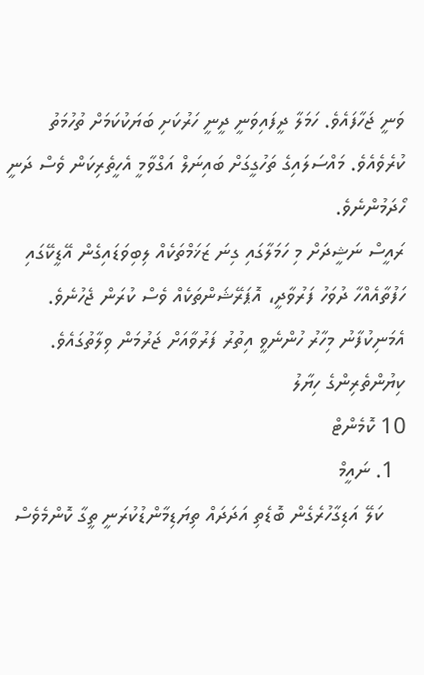ވަނީ ޖަހާފައެވެ. ހަމަލާ ދީފައިވަނީ ދީނީ ހަރުކަށި ބަޔަކުކަމަށް ތުހުމަތު ކުރެވެއެވެ. މައްސަލައިގެ ތަހުގީގަށް ބައިނަލް އަގްވާމީ އެހީތެރިކަން ވެސް ދަނީ ހޯދަމުންނެވެ.
ރައީސް ނަޝީދަށް މި ހަމަލާގައި ގިނަ ޒަޚަމްތަކެއް ލިބިވަޑައިގެން އޭޑީކޭގައި ހަފުތާއެއްހާ ދުވަހު ފަރުވާދީ، އޮޕަރޭޝަންތަކެއް ވެސް ކުރަން ޖެހުނެވެ. އެމަނިކުފާނު މިހާރު ހުންނެވީ އިތުރު ފަރުވާއަށް ޖަރުމަން ވިލާތުގައެވެ.
ކިޔުންތެރިންގެ ހިޔާލު
10 ކޮމެންޓް
  1. ނައީމް
    ކަލޭ އަޑިގާހުރެގެން ބޮޑެތި އަދަދައް ތިޔަޑިމާންޑުކުރަނީ ތީގާ ކޮންމެވެސް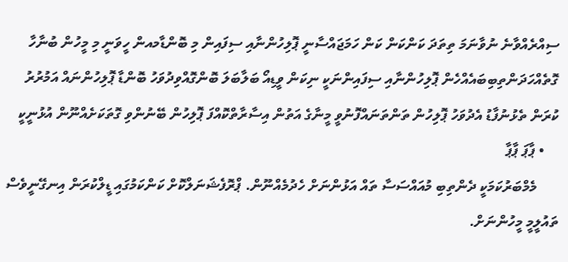ސިއްރެއްވާނެ ނުވާނަމަ ތިތަދަ ކަންކަން ކަން ހަމަޖައްސާނީ ޕޮލިހުންނާއި ސިފައިން މި ބޮންޑާމއން ހީވަނީ މި މީހުން ބުނާހާ ގޮތެއްހަދަންތިބިބައެއްހެން ޕޮލިހުންނާއި ސިފައިންނަކީ ނިކަން ވީޑިއޯ ބަލާބަލަ ބޮންގޮއްވިދުވަހު ބޮންޑާ ޕޮލިހުންނައް އަމުރުރު ކުރަން ތެޅުނުފާޑު އެދުވަހު ޕޮލިހުން ތަންތަނައްފޮނުވީ މީނާގެ އަތުން އިސާރާތްކޮއްފަ ޕޮލިހުން ބޭނުންވި ގޮތަކަށެއްނޫން އުޅުނީކީ
    • ޕާޕަ ޕާޕާ
      މެމްބަރުކަމަކީ ދެންތިބި މުއައްސަސާ ތައް އަޅުންނަށް ހެދުމެއްނޫން. ޕްރޮފެޝަނަލްކޮށް ކަންކަމުގައި ޑީލްކުރަން އިނގޭނީވެސް ތައުލީމީ މީހުންނަށް.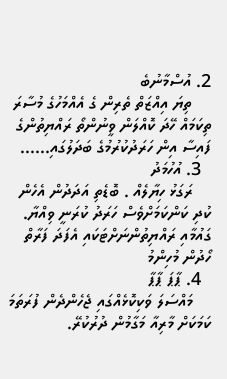2. އުސްމާނުބެ
    ތިޔަ އިއްޒަތް ތެރިން ގެ އެއްމަހުގެ މުސާރަ ތިކަމައް ހޭދަ ކޮއްލަން ވީނުންތޯ ރައްޔިތުންގެ ފައިސާ އިން ހަރަދުކުރުމުގެ ބަދަލުގައި......
  3. އުހުމަދު
    ރަގަޅު ހިޔާލެއް . ބޮޑެތި އަދަދުން އެހެން ކުދި ކަންކަމަށްވެސް ހަރަދު ކުރަނީ ވިއްޔާ. ގައުމާއި ރައްޔިތުންނަށްޓަކައި އެފަދަ ފަރާތް ހޯދުން މުހިންމު
  4. ޕާޕަ ޕާޕާ
    މައްސަލަ ވަކިކޮޅެއްގައި ޖެހެންދެން ފުރަތަމަ ކަމަކަށް މާރިއާ މަގާމުން ދުރުކުރޭ.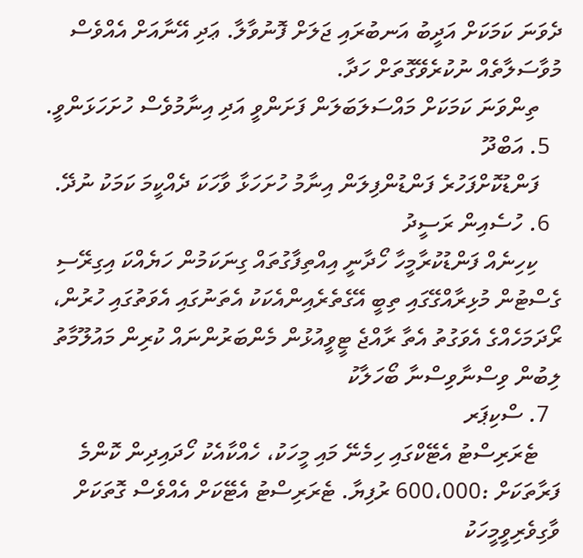ދެވަނަ ކަމަކަށް އަދީބު އަނބުރައި ޖަލަށް ފޮނުވާލާ. ޢަދި އޭނާއަށް އެއްވެސް މުވާސަލާތެއް ނުކުރެވޭގޮތަށް ހަދާ.
    ތިންވަނަ ކަމަކަށް މައްސަލަބަލަން ފަށަންވީ އަދި އިނާމުވެސް ހުށަހަޅަންވީ.
  5. އަބްދޫ
    ފަންޑުކޮށްފަހުރެ ފަންޑުންފިލަން އިނާމު ހުށަހަޅާ ވާހަކަ ދެއްކީމަ ކަމަކު ނުދޭ.
  6. ހުސެއިން ރަސީދު
    ކިހިނެއް ފަންޑުކުރާމީހާ ހޯދާނީ އިއްތިފާގުތައް ގިނަކަމުން ހަޔެއްކަ އިގިރޭސި ގެސްޓުން މުޅިރާއްގޭގައި ތިބީ އޭގެތެރެއިންއެކަކު އެތަނުގައި އެވަތުގައި ހުރުން، ރޯދަމަހެއްގެ އެވަގުތު އެތާ ރާއްޖެ ޓީވީއުޅުން މެންބަރުންނައް ކުރިން މައުލޫމާތު ލިބުން ވިސްނާވިސްނާ ބޯހަލާކު
  7. ސްކިޕަރ
    ޓެރަރިސްޓު އެޓޭކްގައި ހިމެނޭ މައި މީހަކު، ހެއްކާއެކު ހޯދައިދިން ކޮންމެ ފަރާތަކަށް :600،000 ރުފިޔާ. ޓެރަރިސްޓު އެޓޭކަށް އެއްވެސް ގޮތަކަށް ވާގިވެރިވީމީހަކު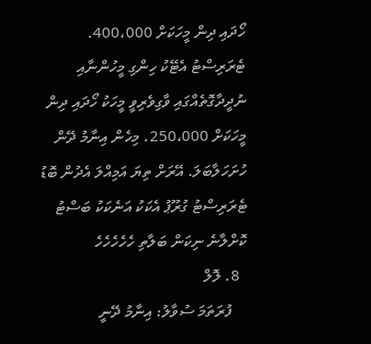ހޯދައި ދިން މީހަކަށް 400،000. ޓެރަރިސްޓު އެޓޭކު ހިންގި މީހުންނާއި ނުދީދާގޮތެއްގައި ވާގިވެރިވީ މީހަކު ހޯދައި ދިން މީހަކަށް 250،000. މިހެން އިނާމު ދޭން ހުށަހަލާބަލަ. އޭރަށް ތިޔަ އަމިއްލަ އެދުން ބޮޑު ޓެރަރިސްޓު ގުރޫޕު އެކަކު އަނެކަކު ބަސްޓު ކޮށްލާނެ ނިކަން ބަލާތި ހެހެހެހެހެ
  8. ލޮލް
    ފުރަތަމަ ސުވާލު: އިނާމު ދޭނީ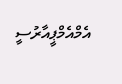އެމްއެމްޕީއާރުސީ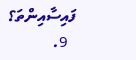ފައިސާއިންތަ؟
  9.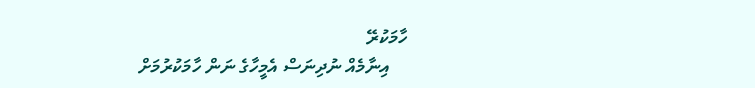ހާމަކުރޭ
    އިނާމެއް ނުދިނަސް އެމީހާގެ ނަން ހާމަކުރުމަށް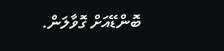ބޮންޑޭއަށް ގޮވާލަން.